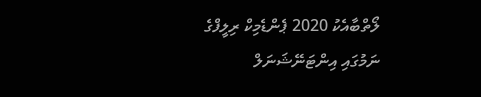ލޯތްބާއެކު 2020 ޕެންޑެމިކް ރިލީފްގެ ނަމުގައި އިންޓަނޭޝަނަލް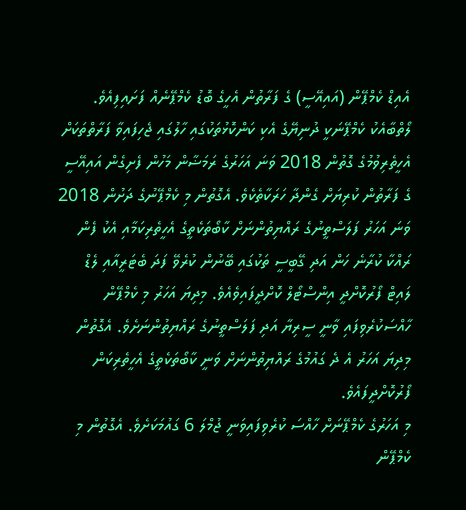އެއިޑް ކެމްޕޭން (އައިއޭސީ) ގެ ފަރާތުން އެހީގެ ބޮޑު ކެމްޕޭނެއް ފަށައިފިއެވެ.
ލޯތްބާއެކު ކެމްޕޭނަކީ ދުނިޔޭގެ އެކި ކަންކޮޅުތަކުގައި ހާލުގައި ޖެހިފައިވާ ފަރާތްތަކަށް އެހީތެރިވުމުގެ ގޮތުން 2018 ވަނަ އަހަރުގެ ރަމަޟާން މަހުން ފެށިގެން އައިއޭސީ ގެ ފަރާތުން ކުރިޔަށް ގެންދާ ހަރަކާތެކެވެ. އެގޮތުން މި ކެމްޕޭނުގެ ދަށުން 2018 ވަނަ އަހަރު ފަލަސްތީނުގެ ރައްޔިތުންނަށް ކާބޯތަކެތީގެ އެހީތެރިކަމާއި އެކު ފެން ރައްކާ ކުރާނެ ހަން އަދި ގޭބީސީ ތަކުގައި ބޭނުން ކުރެވޭ ފަދަ ބެޓަރީއާއި ލެޑް ލައިޓް ފޯރުކޮށްދީ އިންސްޓޯލް ކޮށްދީފައިވެއެވެ. މިދިޔަ އަހަރު މި ކެމްޕޭން ހާއްސަކުރެވިފައި ވާނީ ސީރިޔާ އަދި ފަލަސްތީނުގެ ރައްޔިތުންނަށެވެ. އެގޮތުން މިދިޔަ އަހަރު އެ ދެ ގައުމުގެ ރައްޔިތުންނަށް ވަނީ ކާބޯތަކެތީގެ އެހީތެރިކަން ފޯރުކޮށްދީފައެވެ.
މި އަހަރުގެ ކެމްޕޭނަށް ހާއްސަ ކުރެވިފައިވަނީ ޖުމްލަ 6 ގައުމަކަށެވެ. އެގޮތުން މި ކެމްޕޭން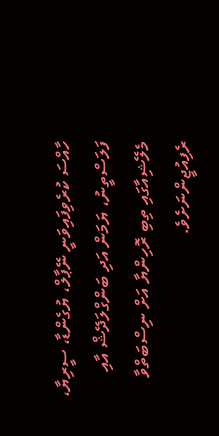ހާއްސަ ކުރެވިފައިވަނީ ނޭޕާލް، ޔުގެންޑާ، ސީރިޔާ، ފަލަސްތީނު، ޔަމަން އަދި ބަންގްލަދޭޝް އާއި މެލޭޝިއާގައި ތިބި ރޮހިންޔާ އަށް ނިސްބަތްވާ ރެފިއުޖީންނަށެވެ.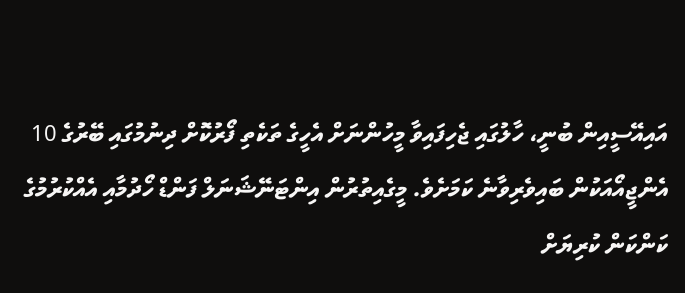އައިއޭސީއިން ބުނީ، ހާލުގައި ޖެހިފައިވާ މީހުންނަށް އެހީގެ ތަކެތި ފޯރުކޮށް ދިނުމުގައި ބޭރުގެ 10 އެންޖީއޯއަކުން ބައިވެރިވާނެ ކަމަށެވެ. މީގެއިތުރުން އިންޓަނޭޝަނަލް ފަންޑް ހޯދުމާއި އެއްކުރުމުގެ ކަންކަން ކުރިޔަށް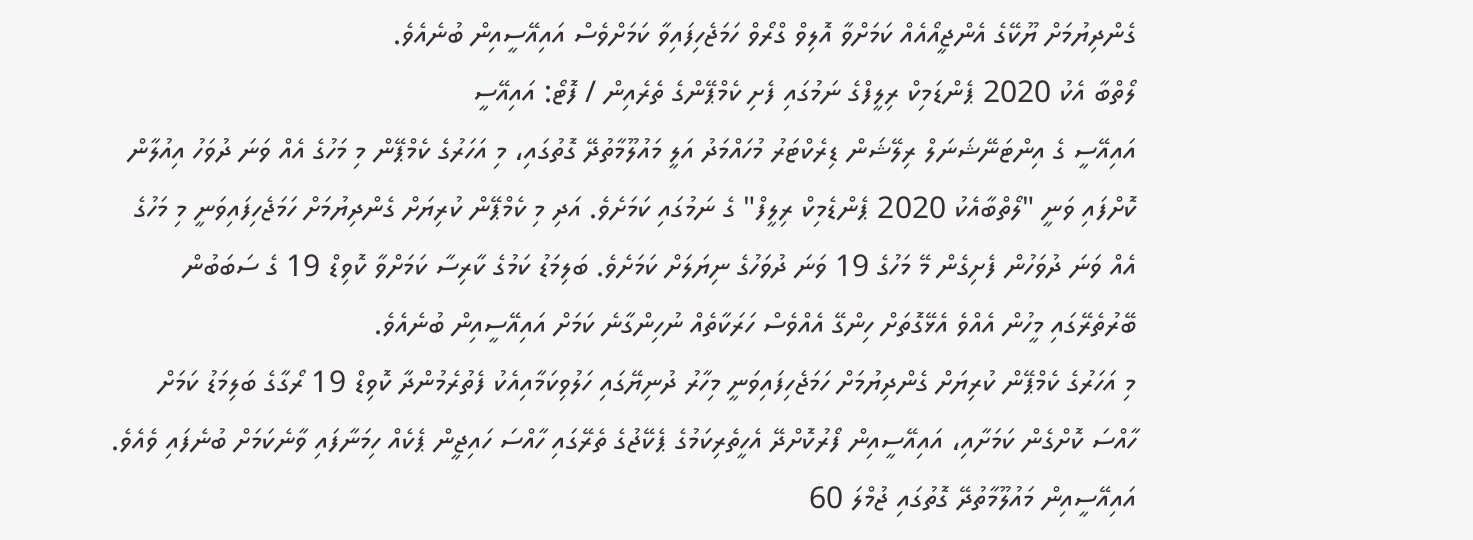ގެންދިޔުމަށް ޔޫކޭގެ އެންޖީއޯއެއް ކަމަށްވާ އޮލިވް ގްރޯވް ހަމަޖެހިފައިވާ ކަމަށްވެސް އައިއޭސީއިން ބުނެއެވެ.
ލޯތްބާ އެކު 2020 ޕެންޑަމިކް ރިލީފްގެ ނަމުގައި ފެށި ކެމްޕޭންގެ ތެރެއިން / ފޮޓޯ: އައިއޭސީ
އައިއޭސީ ގެ އިންޓަނޭޝަނަލް ރިލޭޝަން ޑިރެކްޓަރު މުހައްމަދު އަލީ މައުލޫމާތުދޭ ގޮތުގައި، މި އަހަރުގެ ކެމްޕޭން މި މަހުގެ އެއް ވަނަ ދުވަހު އިއުލާން ކޮށްފައި ވަނީ "ލޯތްބާއެކު 2020 ޕެންޑެމިކް ރިލީފް" ގެ ނަމުގައި ކަމަށެވެ. އަދި މި ކެމްޕޭން ކުރިޔަށް ގެންދިޔުމަށް ހަމަޖެހިފައިވަނީ މި މަހުގެ އެއް ވަނަ ދުވަހުން ފެށިގެން މޭ މަހުގެ 19 ވަނަ ދުވަހުގެ ނިޔަލަށް ކަމަށެވެ. ބަލިމަޑު ކަމުގެ ކާރިސާ ކަމަށްވާ ކޮވިޑް 19 ގެ ސަބަބުން ބޭރުތެރޭގައި މީހުން އެއްވެ އެޅޭގޮތަށް ހިންގޭ އެއްވެސް ހަރަކާތެއް ނުހިންގާނެ ކަމަށް އައިއޭސީއިން ބުނެއެވެ.
މި އަހަރުގެ ކެމްޕޭން ކުރިޔަށް ގެންދިޔުމަށް ހަމަޖެހިފައިވަނީ މިހާރު ދުނިޔޭގައި ހަލުވިކަމާއިއެކު ފެތުރެމުންދާ ކޮވިޑް 19 ރޯގާގެ ބަލިމަޑު ކަމަށް ހާއްސަ ކޮށްގެން ކަމަށާއި، އައިއޭސީއިން ފޯރުކޮށްދޭ އެހީތެރިކަމުގެ ޕެކޭޖުގެ ތެރޭގައި ހާއްސަ ހައިޖީން ޕެކެއް ހިމަނާފައި ވާނެކަމަށް ބުނެފައި ވެއެވެ. އައިއޭސީއިން މައުލޫމާތުދޭ ގޮތުގައި ޖުމްލަ 60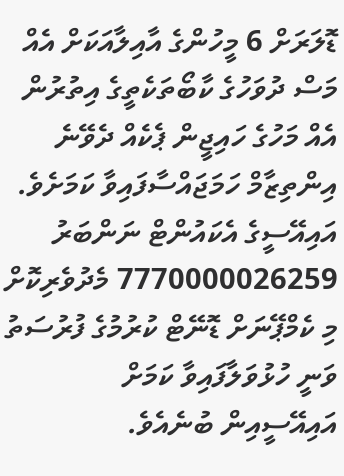ޑޮލަރަށް 6 މީހުންގެ އާއިލާއަކަށް އެއް މަސް ދުވަހުގެ ކާބޯތަކެތީގެ އިތުރުން އެއް މަހުގެ ހައިޖީން ޕެކެއް ދެވޭނެ އިންތިޒާމް ހަމަޖައްސާފައިވާ ކަމަށެވެ. އައިއޭސީގެ އެކައުންޓް ނަންބަރު 7770000026259 މެދުވެރިކޮށް މި ކެމްޕޭނަށް ޑޮނޭޓް ކުރުމުގެ ފުރުސަތު ވަނީ ހުޅުވަލާފައިވާ ކަމަށް އައިއޭސީއިން ބުނެއެވެ.